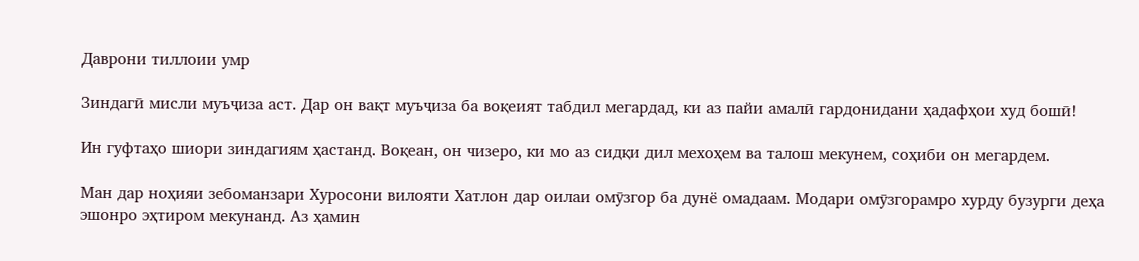Даврони тиллоии умр

Зиндагӣ мисли муъҷиза аст. Дар он вақт муъҷиза ба воқеият табдил мегардад, ки аз пайи амалӣ гардонидани ҳадафҳои худ бошӣ!

Ин гуфтаҳо шиори зиндагиям ҳастанд. Воқеан, он чизеро, ки мо аз сидқи дил мехоҳем ва талош мекунем, соҳиби он мегардем.

Ман дар ноҳияи зебоманзари Хуросони вилояти Хатлон дар оилаи омӯзгор ба дунё омадаам. Модари омӯзгорамро хурду бузурги деҳа эшонро эҳтиром мекунанд. Аз ҳамин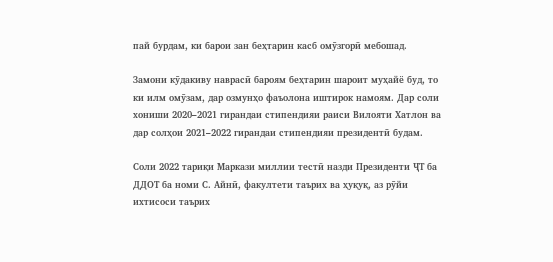пай бурдам, ки барои зан беҳтарин касб омӯзгорӣ мебошад.

Замони кӯдакиву наврасӣ бароям беҳтарин шароит муҳайё буд, то ки илм омӯзам, дар озмунҳо фаъолона иштирок намоям. Дар соли хониши 2020–2021 гирандаи стипендияи раиси Вилояти Хатлон ва дар солҳои 2021–2022 гирандаи стипендияи президентӣ будам.

Соли 2022 тариқи Маркази миллии тестӣ назди Президенти ҶТ ба ДДОТ ба номи С. Айнӣ, факултети таърих ва ҳуқуқ, аз рӯйи ихтисоси таърих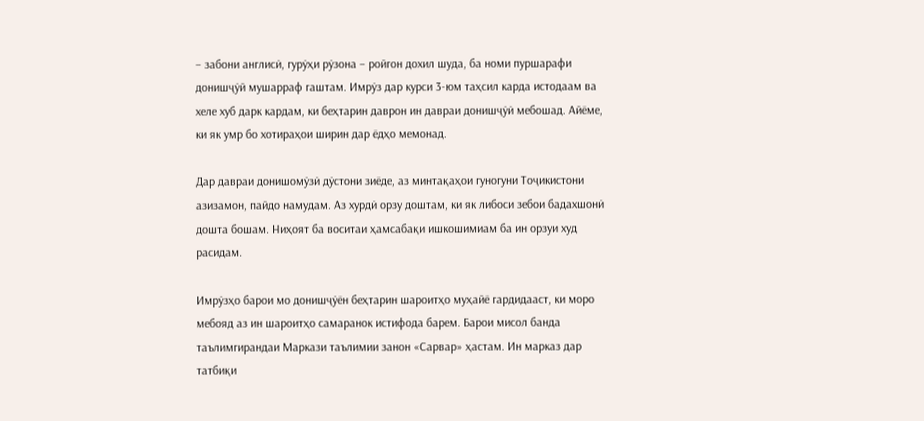– забони англисӣ, гурӯҳи рӯзона – ройгон дохил шуда, ба номи пуршарафи донишҷӯй мушарраф гаштам. Имрӯз дар курси 3-юм таҳсил карда истодаам ва хеле хуб дарк кардам, ки беҳтарин даврон ин давраи донишҷӯӣ мебошад. Айёме, ки як умр бо хотираҳои ширин дар ёдҳо мемонад.

Дар давраи донишомӯзӣ дӯстони зиёде, аз минтақаҳои гуногуни Тоҷикистони азизамон, пайдо намудам. Аз хурдӣ орзу доштам, ки як либоси зебои бадахшонӣ дошта бошам. Ниҳоят ба воситаи ҳамсабақи ишкошимиам ба ин орзуи худ расидам.

Имрӯзҳо барои мо донишҷӯён беҳтарин шароитҳо муҳайё гардидааст, ки моро мебояд аз ин шароитҳо самаранок истифода барем. Барои мисол банда таълимгирандаи Маркази таълимии занон «Сарвар» ҳастам. Ин марказ дар татбиқи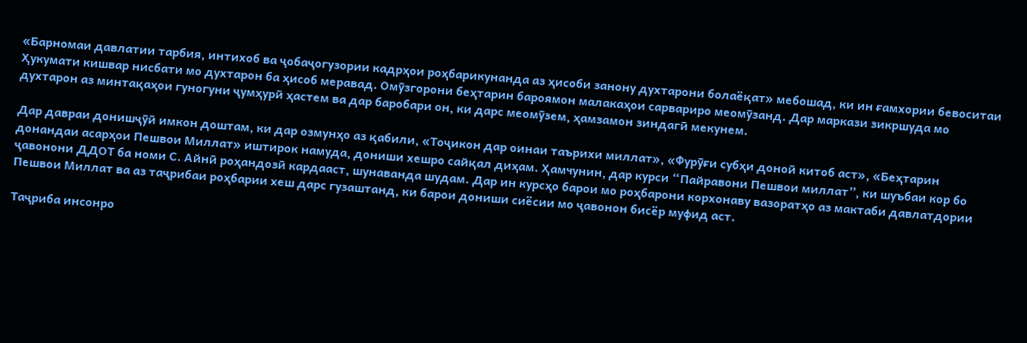«Барномаи давлатии тарбия, интихоб ва ҷобаҷогузории кадрҳои роҳбарикунанда аз ҳисоби занону духтарони болаёқат» мебошад, ки ин ғамхории бевоситаи Ҳукумати кишвар нисбати мо духтарон ба ҳисоб меравад. Омӯзгорони беҳтарин бароямон малакаҳои сарвариро меомӯзанд. Дар маркази зикршуда мо духтарон аз минтақаҳои гуногуни ҷумҳурӣ ҳастем ва дар баробари он, ки дарс меомӯзем, ҳамзамон зиндагӣ мекунем.

Дар давраи донишҷӯӣ имкон доштам, ки дар озмунҳо аз қабили, «Тоҷикон дар оинаи таърихи миллат», «Фурӯғи субҳи доноӣ китоб аст», «Беҳтарин донандаи асарҳои Пешвои Миллат» иштирок намуда, дониши хешро сайқал диҳам. Ҳамчунин, дар курси “Пайравони Пешвои миллат”, ки шуъбаи кор бо ҷавонони ДДОТ ба номи С. Айнӣ роҳандозӣ кардааст, шунаванда шудам. Дар ин курсҳо барои мо роҳбарони корхонаву вазоратҳо аз мактаби давлатдории Пешвои Миллат ва аз таҷрибаи роҳбарии хеш дарс гузаштанд, ки барои дониши сиёсии мо ҷавонон бисёр муфид аст.

Таҷриба инсонро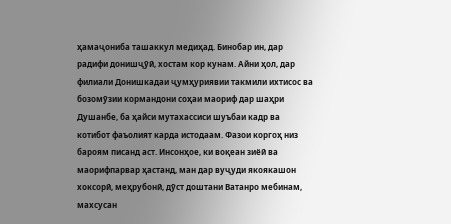ҳамаҷониба ташаккул медиҳад. Бинобар ин, дар радифи донишҷӯӣ, хостам кор кунам. Айни ҳол, дар филиали Донишкадаи ҷумҳуриявии такмили ихтисос ва бозомӯзии кормандони соҳаи маориф дар шаҳри Душанбе, ба ҳайси мутахассиси шуъбаи кадр ва котибот фаъолият карда истодаам. Фазои коргоҳ низ бароям писанд аст. Инсонҳое, ки воқеан зиёӣ ва маорифпарвар ҳастанд, ман дар вуҷуди якоякашон хоксорӣ, меҳрубонӣ, дӯст доштани Ватанро мебинам, махсусан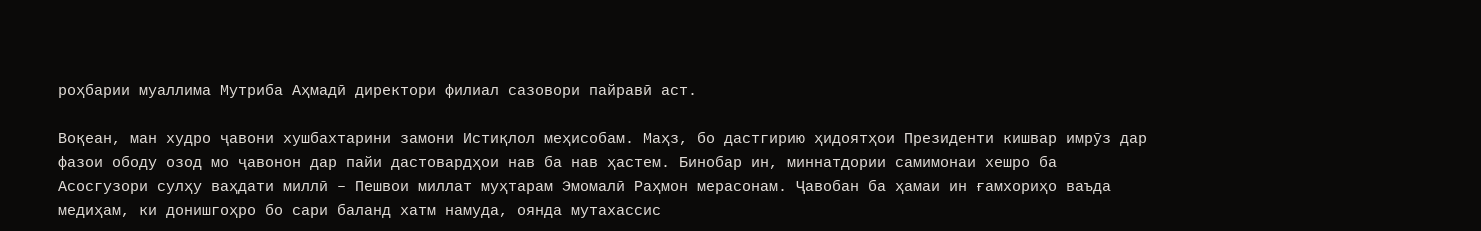роҳбарии муаллима Мутриба Аҳмадӣ директори филиал сазовори пайравӣ аст.

Воқеан, ман худро ҷавони хушбахтарини замони Истиқлол меҳисобам. Маҳз, бо дастгирию ҳидоятҳои Президенти кишвар имрӯз дар фазои ободу озод мо ҷавонон дар пайи дастовардҳои нав ба нав ҳастем. Бинобар ин, миннатдории самимонаи хешро ба Асосгузори сулҳу ваҳдати миллӣ – Пешвои миллат муҳтарам Эмомалӣ Раҳмон мерасонам. Ҷавобан ба ҳамаи ин ғамхориҳо ваъда медиҳам, ки донишгоҳро бо сари баланд хатм намуда, оянда мутахассис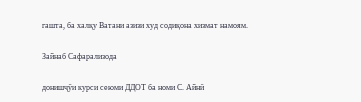гашта, ба халқу Ватани азизи худ содиқона хизмат намоям.

Зайнаб Сафарализода

донишҷӯи курси сеюми ДДОТ ба номи С. Айнӣ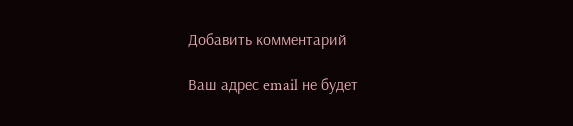Добавить комментарий

Ваш адрес email не будет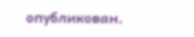опубликован.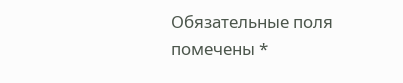Обязательные поля помечены *